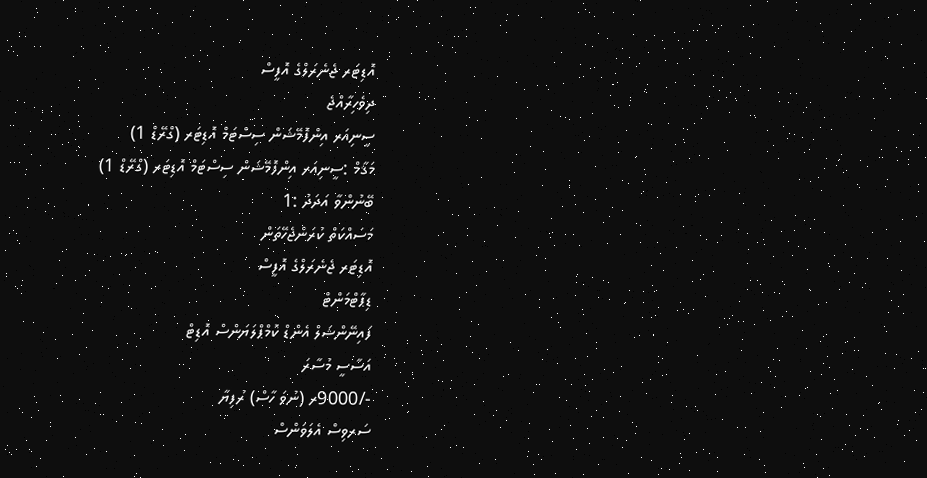އޮޑިޓަރ ޖެނެރަލްގެ އޮފީސް
ދިވެހިރާއްޖެ
ސީނިއަރ އިންފޮމޭޝަން ސިސްޓަމް އޮޑިޓަރ (ގްރޭޑް 1)
މަޤާމް :ސީނިއަރ އިންފޮމޭޝަން ސިސްޓަމް އޮޑިޓަރ (ގްރޭޑް 1)
ބޭނުންވާ އަދަދު :1
މަސައްކަތް ކުރަންޖެހޭތަން
އޮޑިޓަރ ޖެނެރަލްގެ އޮފީސް
ޑިޕާޓްމަންޓް
ފައިނޭންޝަލް އެންޑް ކޮމްޕްލަޔަންސް އޮޑިޓް
އަސާސީ މުސާރަ
-/9000ރ (ނުވަ ހާސް) ރުފިޔާ
ސަރވިސް އެލަވަންސް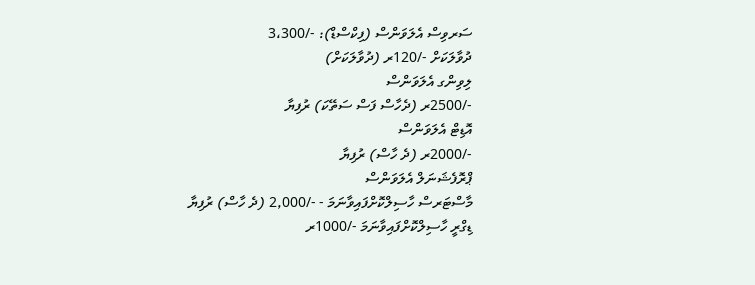ސަރވިސް އެލަވަންސް (ފިކްސްޑް): -/3،300
ދުވާލަކަށް -/120ރ (ދުވާލަކަށް)
ލިވިންގ އެލަވަންސް
-/2500ރ (ދެހާސް ފަސް ސަތޭކަ) ރުފިޔާ
އޮޑިޓް އެލަވަންސް
-/2000ރ (ދެ ހާސް) ރުފިޔާ
ޕްރޮފެޝަނަލް އެލަވަންސް
މާސްޓަރސް ހާސިލްކޮށްފައިވާނަމަ - -/2,000 (ދެ ހާސް) ރުފިޔާ
ޑިގްރީ ހާސިލްކޮށްފައިވާނަމަ -/1000ރ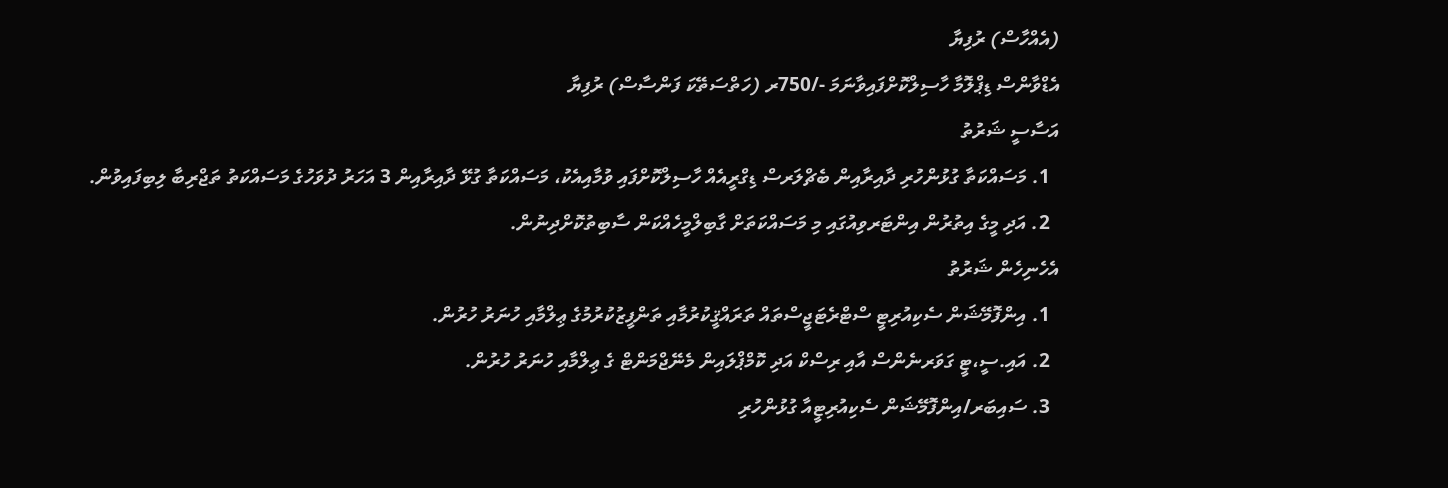(އެއްހާސް) ރުފިޔާ
އެޑްވާންސް ޑިޕްލޮމާ ހާސިލްކޮށްފައިވާނަމަ -/750ރ (ހަތްސަތޭކަ ފަންސާސް) ރުފިޔާ
އަސާސީ ޝަރުތު
  1. މަސައްކަތާ ގުޅުންހުރި ދާއިރާއިން ބެޗްލަރސް ޑިގްރީއެއް ހާސިލްކޮށްފައި ވުމާއިއެކު، މަސައްކަތާ ގުޅޭ ދާއިރާއިން 3 އަހަރު ދުވަހުގެ މަސައްކަތު ތަޖްރިބާ ލިބިފައިވުން.
  2. އަދި މީގެ އިތުރުން އިންޓަރވިއުގައި މި މަސައްކަތަށް ގާބިލްމީހެއްކަން ސާބިތުކޮށްދިނުން.
އެހެނިހެން ޝަރުތު
  1. އިންފޮމޭޝަން ސެކިއުރިޓީ ސްޓްރެޓަޖީސްތައް ތަރައްޤީކުރުމާއި ތަންފީޒުކުރުމުގެ ޢިލްމާއި ހުނަރު ހުރުން.
  2. އައި.ސީ،ޓީ ގަވަރނެންސް އާއި ރިސްކް އަދި ކޮމްޕްލައިން މެނޭޖްމަންޓް ގެ ޢިލްމާއި ހުނަރު ހުރުން.
  3. ސައިބަރ/އިންފޮމޭޝަން ސެކިއުރިޓީއާ ގުޅުންހުރި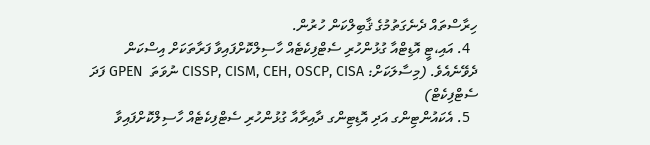ހިރާސްތައް ދެނެގަތުމުގެ ޤާބިލްކަން ހުރުން.
  4. އައި،ޓީ އޮޑިޓްއާ ގުޅުންހުރި ސެޓްފިކެޓެއް ހާސިލްކޮށްފައިވާ ފަރާތަކަށް އިސްކަން ދެވޭނެއެވެ. (މިސާލަކަށް: CISSP, CISM, CEH, OSCP, CISA ނުވަތަ  GPEN ފަދަ ސެޓްފިކެޓް)
  5. އެކައުންޓިންގ އަދި އޮޑިޓިންގ ދާއިރާއާ ގުޅުންހުރި ސެޓްފިކެޓެއް ހާސިލްކޮށްފައިވާ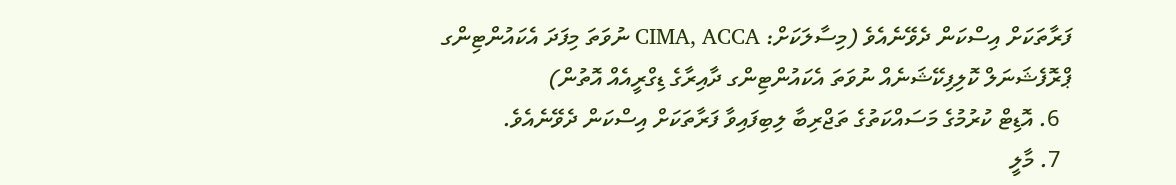ފަރާތަކަށް އިސްކަން ދެވޭނެއެވެ (މިސާލަކަށް: CIMA, ACCA ނުވަތަ މިފަދަ އެކައުންޓިންގ ޕްރޮފެޝަނަލް ކޮލިފިކޭޝަނެއް ނުވަތަ އެކައުންޓިންގ ދާއިރާގެ ޑިގްރީއެއް އޮތުން)
  6. އޮޑިޓް ކުރުމުގެ މަސައްކަތުގެ ތަޖްރިބާ ލިބިފައިވާ ފަރާތަކަށް އިސްކަން ދެވޭނެއެވެ.
  7. މާލީ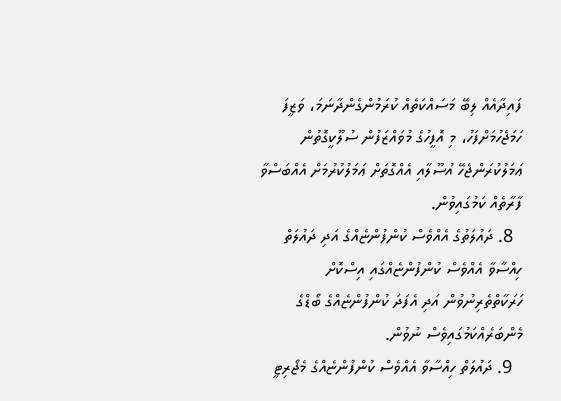ފައިދާއެއް ލިބޭ މަސައްކަތެއް ކުރަމުންގެންދާނަމަ، ވަޒީފަ ހަމަޖެހުމަށްފަހު، މި އޮފީހުގެ މުވައްޒަފުން ސުލޫކީގޮތުން ޢަމަލުކުރަންޖެހޭ އުސޫލާއި އެއްގޮތަށް ޢަމަލުކުރުމަށް އެއްބަސްވާ ފާރާތެއް ކަމުގައިވުން.
  8. ދައުލަތުގެ އެއްވެސް ކުންފުންޏެއްގެ އަދި ދައުލަތް ހިއްސާވާ އެއްވެސް ކުންފުންޏެއްގައި އިސްކޮށް ހަރަކާތްތެރިނުވުން އަދި އެފަދަ ކުންފުންޏެއްގެ ބޯޑްގެ މެންބަރެއްކަމުގައިވެސް ނުވުން.
  9. ދައުލަތް ހިއްސާވާ އެއްވެސް ކުންފުންޏެއްގެ މެޖޯރިޓީ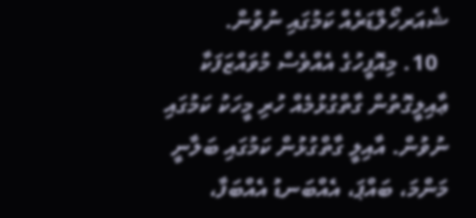ޝެއަރހޯލްޑަރެއް ކަމުގައި ނުވުން.
  10. މިއޮފީހުގެ އެއްވެސް މުވައްޒަފަކާ ޢާއިލީގޮތުން ގާތްގުޅުމެއް ހުރި މީހަކު ކަމުގައި ނުވުން. އާއިލީ ގާތްގުޅުން ކަމުގައި ބަލާނީ މަންމަ، ބައްޕަ، އެއްބަނޑު އެއްބަފާ،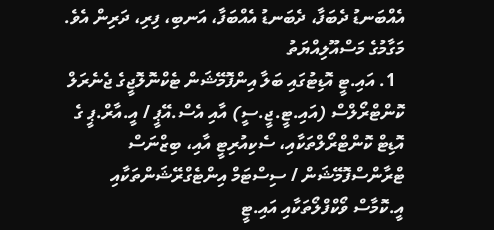އެއްބަނޑު ދެބަފާ، ދެބަނޑު އެއްބަފާ، އަނބި، ފިރި، ދަރިން އެވެ.
މަގާމުގެ މަސްއޫލިއްޔަތު
  1. އައި.ޓީ އޮޑިޓުގައި ބަލާ އިންފޮމޭޝަން ޓެކްނޮލޮޖީގެ ޖެނެރަލް ކޮންޓްރޯލްސް (އައި.ޓީ.ޖީ.ސީ) އާއި އެސް.އޭޕީ / އީ.އާރް.ޕީ ގެ އޮޑިޓް ކޮންޓްރޯލްތަކާއި، ސެކިއުރިޓީ އާއި، ބިޒްނަސް ޓްރާންސްފޮމޭޝަން / ސިސްޓަމް އިންޓެގްރޭޝަންތަކާއި އީ.ކޮމާސް ވޯކްފްލޯތަކާއި އައި.ޓީ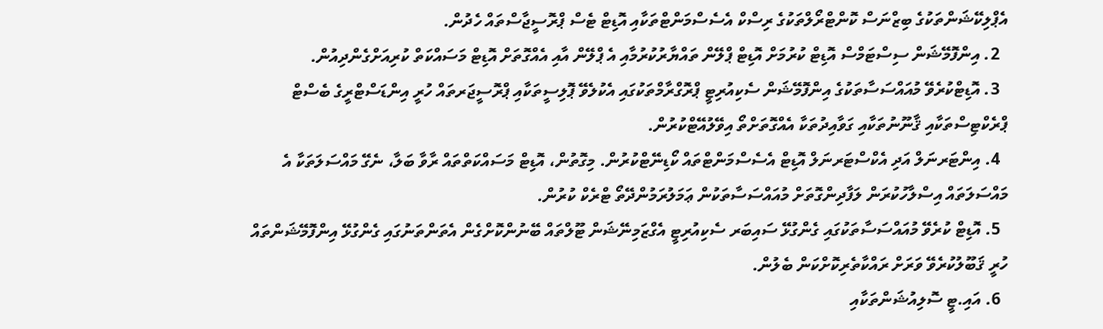އެޕްލިކޭޝަންތަކުގެ ބިޒްނަސް ކޮންޓްރޯލްތަކުގެ ރިސްކް އެސެސްމަންޓްތަކާއި އޮޑިޓް ޓެސް ޕްރޮސީޖާސްތައް ހެދުން.
  2. އިންފޮމޭޝަން ސިސްޓަމްސް އޮޑިޓް ކުރުމަށް އޮޑިޓް ޕްލޭން ތައްޔާރުކުރުމާއި އެ ޕްލޭން އާއި އެއްގޮތަށް އޮޑިޓް މަސައްކަތް ކުރިއަށްގެންދިއުން.
  3. އޮޑިޓްކުރެވޭ މުއައްސަސާތަކުގެ އިންފޮމޭޝަން ސެކިއުރިޓީ ޕްރޮގްރާމްތަކުގައި އެކުލެވޭ ޕޮލިސީތަކާއި ޕްރޮސީޖަރތައް ހުރީ އިންޑަސްޓްރީގެ ބެސްޓް ޕްރެކްޓިސްތަކާއި ޤާނޫނުތަކާއި ގަވާއިދުތަކާ އެއްގޮތަށްތޯ އިވޭލުއޭޓްކުރުން.
  4. އިންޓަރނަލް އަދި އެކްސްޓަރނަލް އޮޑިޓް އެސެސްމަންޓްތައް ކޯޑިނޭޓްކުރުން. މިގޮތުން، އޮޑިޓް މަސައްކަތްތައް ރާވާ ބަލާ، ނެގޭ މައްސަލަތަކާ އެ މައްސަލަތައް އިސްލާހުކުރަން ލަފާދިންގޮތަށް މުއައްސަސާތަކުން ޢަމަލުރަމުންދޭތޯ ޓްރެކް ކުރުން.
  5. އޮޑިޓް ކުރެވޭ މުއައްސަސާތަކުގައި ގެންގުޅޭ ސައިބަރ ސެކިއުރިޓީ އެގްޒަމިނޭޝަން ޓޫލްތައް ބޭނުންކޮށްގެން އެތަންތަނުގައި ގެންގުޅޭ އިންފޮމޭޝަންތައް ހުރީ ޤަބޫލުކުރެވޭ ވަރަށް ރައްކާތެރިކޮށްކަން ބެލުން.
  6. އައި.ޓީ ސޮލިއުޝަންތަކާއި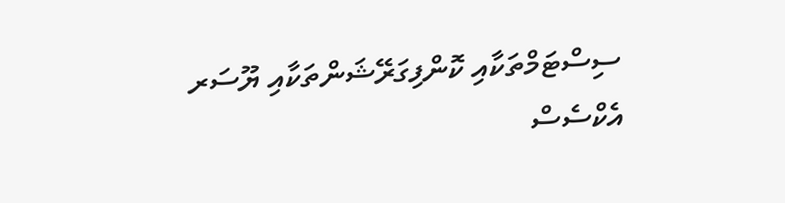ސިސްޓަމްތަކާއި ކޮންފިގަރޭޝަންތަކާއި ޔޫސަރ އެކްސެސް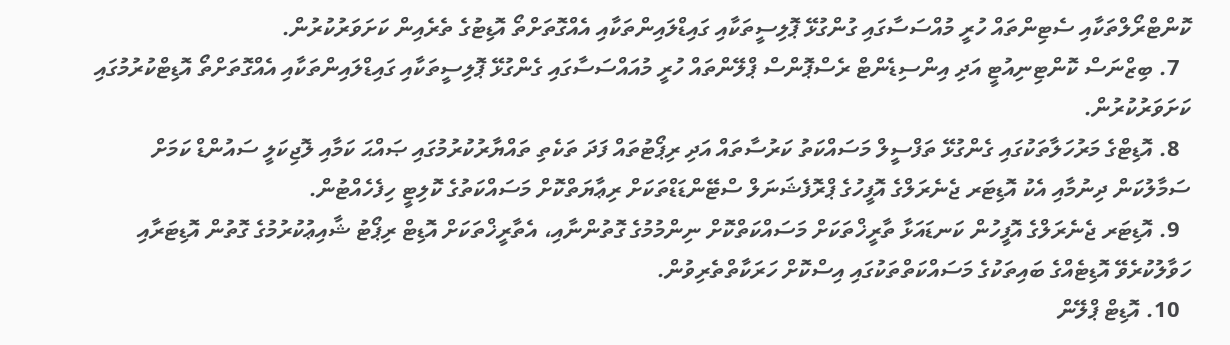ކޮންޓްރޯލްތަކާއި ސެޓިންތައް ހުރީ މުއްސަސާގައި ގުންގުޅޭ ޕޮލިސީތަކާއި ގައިޑްލައިންތަކާއި އެއްގޮތަށްތޯ އޮޑިޓުގެ ތެރެއިން ކަށަވަރުކުރުން.
  7. ބިޒްނަސް ކޮންޓިނިއުޓީ އަދި އިންސިޑެންޓް ރެސްޕޮންސް ޕްލޭންތައް ހުރީ މުއައްސަސާގައި ގެންގުޅޭ ޕޮލިސީތަކާއި ގައިޑްލައިންތަކާއި އެއްގޮތަށްތޯ އޮޑިޓްކުރުމުގައި ކަށަވަރުކުރުން.
  8. އޮޑިޓްގެ މަރުހަލާތަކުގައި ގެންގުޅޭ ތަފްސީލް މަސައްކަތު ކަރުސާތައް އަދި ރިޕޯޓުތައް ފަދަ ތަކެތި ތައްޔާރުކުރުމުގައި ޞައްޙަ ކަމާއި ލޮޖިކަލީ ސައުންޑް ކަމަށް ސަމާލުކަން ދިނުމާއި އެކު އޮޑިޓަރ ޖެނެރަލްގެ އޮފީހުގެ ޕްރޮފެޝަނަލް ސްޓޭންޑަޑްތަކަށް ރިޢާޔަތްކޮށް މަސައްކަތުގެ ކޮލިޓީ ހިފެހެއްޓުން.
  9. އޮޑިޓަރ ޖެނެރަލްގެ އޮފީހުން ކަނޑައަޅާ ތާރީޚްތަކަށް މަސައްކަތްކޮށް ނިންމުމުގެ ގޮތުންނާއި، އެތާރީޚްތަކަށް އޮޑިޓް ރިޕޯޓު ޝާއިޢުކުރުމުގެ ގޮތުން އޮޑިޓަރާއި ހަވާލުކުރެވޭ އޮޑިޓެއްގެ ބައިތަކުގެ މަސައްކަތްތަކުގައި އިސްކޮށް ހަރަކާތްތެރިވުން.
  10. އޮޑިޓް ޕްލޭން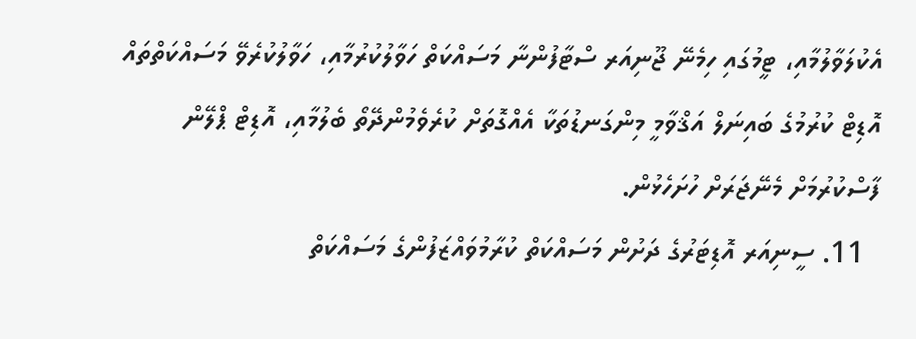އެކުލަވާލުމާއި، ޓީމުގައި ހިމެނޭ ޖޫނިއަރ ސްޓާފުންނާ މަސައްކަތް ހަވާލުކުރުމާއި، ހަވާލުކުރެވޭ މަސައްކަތްތައް އޮޑިޓް ކުރުމުގެ ބައިނަލް އަޤްވާމީ މިންގަނޑުތަކާ އެއްގޮތަށް ކުރެވެމުންދޭތޯ ބެލުމާއި، އޮޑިޓް ޕްލޭން ފާސްކުރުމަށް މެނޭޖަރަށް ހުށަހެޅުން.
  11. ސީނިއަރ އޮޑިޓަރުގެ ދަށުން މަސައްކަތް ކުރާމުވައްޒަފުންގެ މަސައްކަތް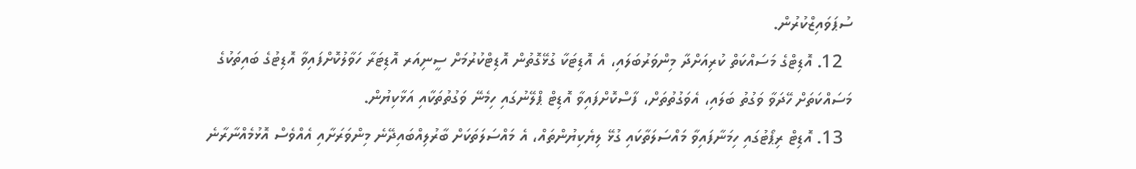ސުޕަވައިޒްކުރުން.
  12. އޮޑިޓްގެ މަސައްކަތް ކުރިއަށްދާ މިންވަރުބަލައި، އެ އޮޑިޓަކާ ގުޅޭގޮތުން އޮޑިޓްކުރުމަށް ސީނިއަރ އޮޑިޓަރާ ހަވާލުކޮށްފައިވާ އޮޑިޓުގެ ބައިތަކުގެ މަސައްކަތަށް ހޭދަވާ ވަގުތު ބަލައި، އެވަގުތުތަށް، ފާސްކޮށްފައިވާ އޮޑިޓް ޕްލޭނުގައި ހިމެނޭ ވަގުތުތަކާއި އަޅާކިޔުން.
  13. އޮޑިޓް ރިޕޯޓުގައި ހިމަނާފައިވާ މައްސަލަތާކައި ގުޅޭ ލިޔެކިޔުންތައް، އެ މައްސަލަތަކަށް ބާރުލިއްބައިދޭނެ މިންވަރަށާއި އެއްވެސް އޮޅުމެއްނާރާނެ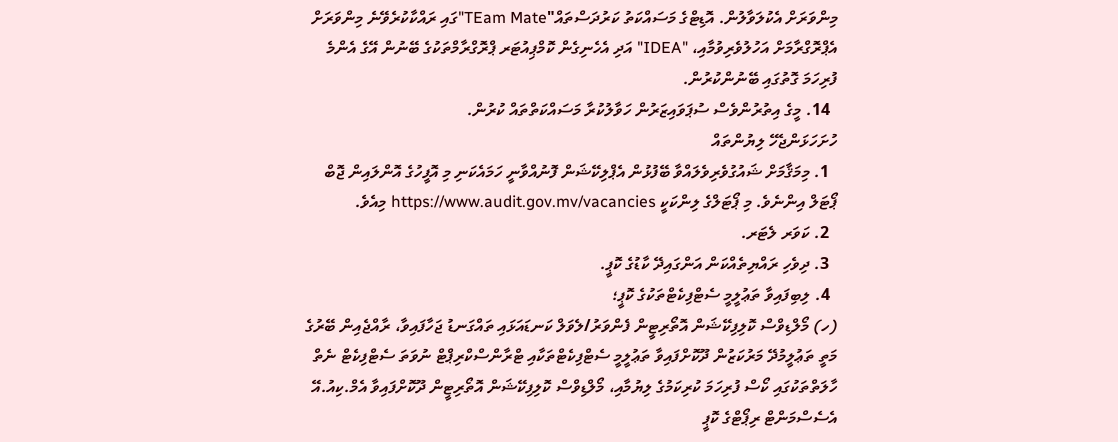މިންވަރަށް އެކުލަވާލުން. އޮޑިޓްގެ މަސައްކަތު ކަރުދަސްތައް"TEam Mate"ގައި ރައްކާކުރެވޭނެ މިންވަރަށް އެޕްރޮގްރާމަށް އަހުލުވެރިވުމާއި، "IDEA" އަދި އެހެނިގެން ކޮމްޕިއުޓަރ ޕްރޮގްރާމްތަކުގެ ބޭނުން އޭގެ އެންމެ ފުރިހަމަ ގޮތުގައި ބޭނުންކުރުން.
  14. މީގެ އިތުރުންވެސް ސުޕަވައިޒަރުން ހަވާލުކުރާ މަސައްކަތްތައް ކުރުން.
ހުށަހަޅަންޖެހޭ ލިޔުންތައް
  1. މިމަޤާމަށް ޝައުގުވެރިވެލައްވާ ބޭފުޅުން އެޕްލިކޭޝަން ފޮނުއްވާނީ ހަމައެކަނި މި އޮފީހުގެ އޮންލައިން ޖޮބް ޕޯޓަލް އިންނެވެ. މި ޕޯޓަލްގެ ލިންކަކީ https://www.audit.gov.mv/vacancies މިއެވެ.
  2. ކަވަރ ލެޓަރ.
  3. ދިވެހި ރައްޔިތެއްކަން އަންގައިދޭ ކާޑުގެ ކޮޕީ.
  4. ލިބިފައިވާ ތަޢުލީމީ ސެޓްފިކެޓްތަކުގެ ކޮޕީ؛
(ހ) މޯލްޑިވްސް ކޮލިފިކޭޝަން އޮތޯރިޓީން ފެންވަރު/ލެވަލް ކަނޑައަޅައި ތައްގަނޑު ޖަހާފައިވާ، ރާއްޖެއިން ބޭރުގެ މަތީ ތަޢުލީމުދޭ މަރުކަޒުން ދޫކޮށްފައިވާ ތަޢުލީމީ ސެޓްފިކެޓްތަކާއި ޓްރާންސްކްރިޕްޓް ނުވަތަ ސެޓްފިކެޓް ނެތް ހާލަތްތަކުގައި ކޯސް ފުރިހަމަ ކުރިކަމުގެ ލިޔުމާއި، މޯލްޑިވްސް ކޮލިފިކޭޝަން އޮތޯރިޓީން ދޫކޮށްފައިވާ އެމް.ކިއު.އޭ އެސެސްމަންޓް ރިޕޯޓްގެ ކޮޕީ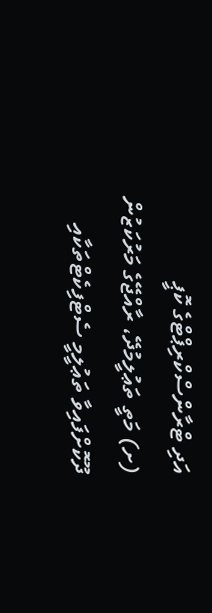އަދި ޓްރާންސްކްރިޕްޓްގެ ކޮޕީ
(ށ) މަތީ ތަޢުލީމުދޭ، ރާއްޖޭގެ މަރުކަޒުން ދޫކޮށްފައިވާ ތަޢުލީމީ ސެޓްފިކެޓްތަކާއި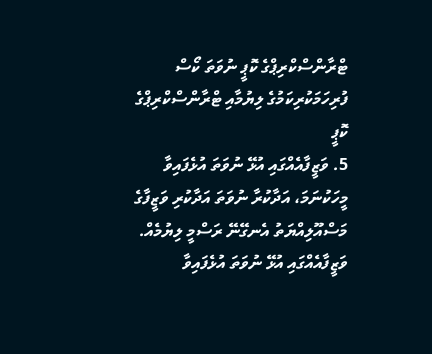ޓްރާންސްކްރިޕްގެ ކޮޕީ ނުވަތަ ކޯސް ފުރިހަމަކުރިކަމުގެ ލިޔުމާއި ޓްރާންސްކްރިޕްގެ ކޮޕީ
5. ވަޒީފާއެއްގައި އުޅޭ ނުވަތަ އުޅެފައިވާ މީހަކުނަމަ، އަދާކުރާ ނުވަތަ އަދާކުރި ވަޒީފާގެ މަސްއޫލިއްޔަތު އެނގޭނޭ ރަސްމީ ލިޔުމެއް. ވަޒީފާއެއްގައި އުޅޭ ނުވަތަ އުޅެފައިވާ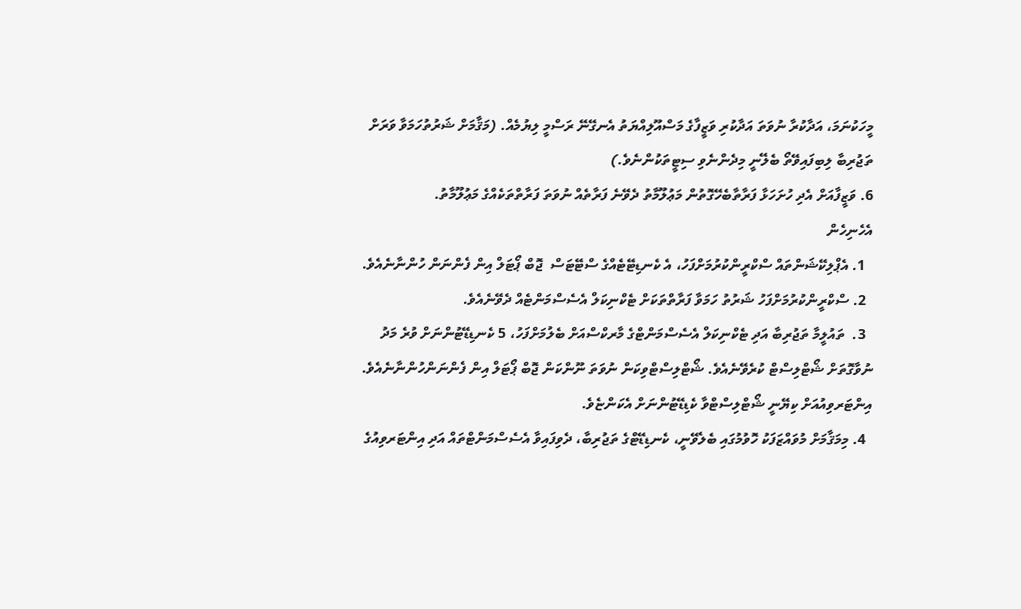މީހަކުނަމަ، އަދާކުރާ ނުވަތަ އަދާކުރި ވަޒީފާގެ މަސްއޫލިއްޔަތު އެނގޭނޭ ރަސްމީ ލިޔުމެއް. (މަޤާމަށް ޝަރުތުހަމަވާ ވަރަށް ތަޖުރިބާ ލިބިފައިވޭތޯ ބެލޭނީ މިދެންނެވި ސިޓީތަކުންނެވެ.)
6. ވަޒީފާއަށް އެދި ހުށަހަޅާ ފަރާތާބެހޭގޮތުން މަޢުލޫމާތު ދެވޭނެ ފަރާތެއް ނުވަތަ ފަރާތްތަކެއްގެ މަޢުލޫމާތު.
އެހެނިހެން
  1. އެޕްލިކޭޝަންތައް ސްކްރީންކުރުމަށްފަހު، އެ ކެނޑިޓޭޓެއްގެ ސްޓޭޓަސް  ޖޮބް ޕޯޓަލް އިން ފެންނަން ހުންނާނެއެވެ.
  2. ސްކްރީންކުރުމަށްފަހު ޝަރުތު ހަމަވާ ފަރާތްތަކަށް ޓެކްނިކަލް އެސެސްމަންޓެއް ދެވޭނެއެވެ.
  3.  ތައުލީމާ ތަޖުރިބާ އަދި ޓެކްނިކަލް އެސެސްމަންޓްގެ މާރކްސްއަށް ބެލުމަށްފަހު، 5 ކެނޑިޑޭޓުންނަށް ވުރެ މަދު ނުވާގޮތަށް ޝޯޓްލިސްޓް ކުރެވޭނެއެވެ. ޝޯޓްލިސްޓްވިކަން ނުވަތަ ނޫންކަން ޖޮބް ޕޯޓަލް އިން ފެންނަންހުންނާނެއެވެ. އިންޓަރވިއުއަށް ކިޔޭނީ ޝޯޓްލިސްޓްވާ ކެޑިޑޭޓުންނަށް އެކަންޏެވެ.
  4. މިމަޤާމަށް މުވައްޒަފަކު ހޮވުމުގައި ބެލެވޭނީ، ކެނޑިޑޭޓްގެ ތަޖުރިބާ، ދެވިފައިވާ އެސެސްމަންޓްތައް އަދި އިންޓަރވިއުގެ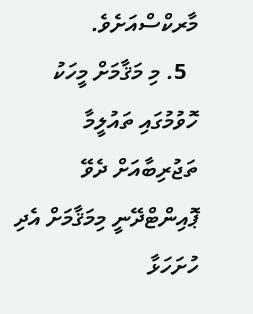މާރކްސްއަށެވެ.
  5. މި މަޤާމަށް މީހަކު ހޮވުމުގައި ތައުލީމާ ތަޖުރިބާއަށް ދެވޭ ޕޮއިންޓްދޭނީ މިމަޤާމަށް އެދި ހުށަހަޅާ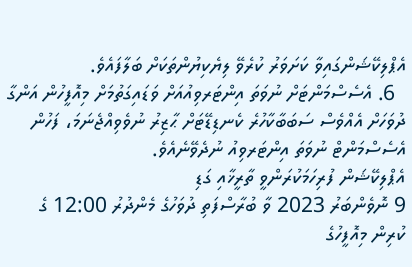އެޕްލިކޭޝަންގައިވާ ކަށަވަރު ކުރެވޭ ލިޔެކިޔުންތަކަށް ބަލާފައެވެ.
  6. އެސެސްމަންޓަށް ނުވަތަ އިންޓަރވިއުއަށް ވަޑައިގަތުމަށް މިއޮފީހުން އަންގާ ދުވަހަށް އެއްވެސް ސަބަބާކާހުރެ ކެނޑިޑޭޓަށް ޙާޒިރު ނުވެވިއްޖެނަމަ، ފަހުން އެސެސްމަންޓް ނުވަތަ އިންޓަރވިއު ނުދެވޭނެއެވެ.
އެޕްލިކޭޝަން ފުރިހަމަކުރަންވީ ތާރީޚާއި ގަޑި
9 ނޮވެންބަރު 2023 ވާ ބުރާސްފަތި ދުވަހުގެ މެންދުރު 12:00 ގެ ކުރިން މިއޮފީހުގެ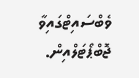ވެބްސައިޓްގައިވާ ޖޮބްޕޯޓަލްއިން.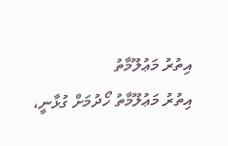އިތުރު މަޢުލޫމާތު
އިތުރު މަޢުލޫމާތު ހޯދުމަށް ގުޅާނީ،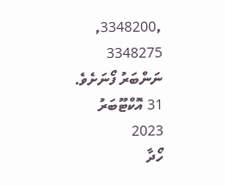,3348200, 3348275 ނަންބަރު ފޯނަށެވެ.
31 އޮކްޓޫބަރު 2023
ހޯދާ